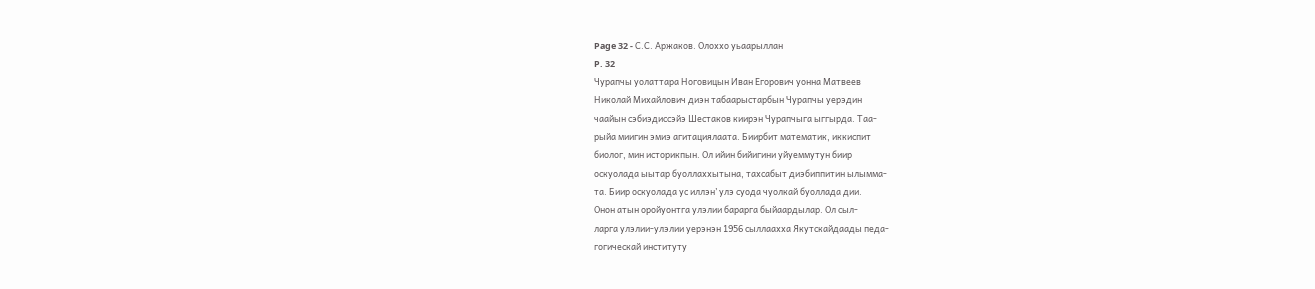Page 32 - С.С. Аржаков. Олоххо уьаарыллан
P. 32
Чурапчы уолаттара Ноговицын Иван Егорович уонна Матвеев
Николай Михайлович диэн табаарыстарбын Чурапчы уерэдин
чаайын сэбиэдиссэйэ Шестаков киирэн Чурапчыга ыггырда. Таа-
рыйа миигин эмиэ агитациялаата. Биирбит математик, иккиспит
биолог, мин историкпын. Ол ийин бийигини уйуеммутун биир
оскуолада ыытар буоллаххытына, тахсабыт диэбиппитин ылымма-
та. Биир оскуолада ус иллэн’ улэ суода чуолкай буоллада дии.
Онон атын оройуонтга улэлии барарга быйаардылар. Ол сыл-
ларга улэлии-улэлии уерэнэн 1956 сыллаахха Якутскайдаады педа-
гогическай институту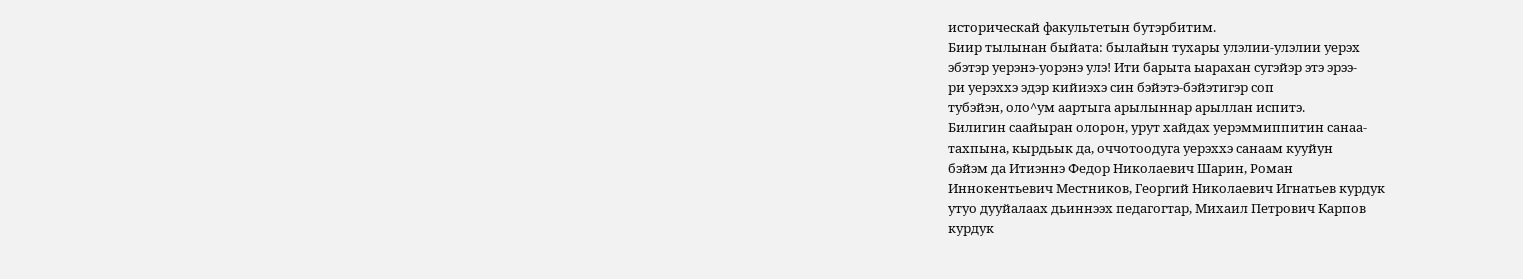историческай факультетын бутэрбитим.
Биир тылынан быйата: былайын тухары улэлии-улэлии уерэх
эбэтэр уерэнэ-уорэнэ улэ! Ити барыта ыарахан сугэйэр этэ эрээ-
ри уерэххэ эдэр кийиэхэ син бэйэтэ-бэйэтигэр соп
тубэйэн, оло^ум аартыга арылыннар арыллан испитэ.
Билигин саайыран олорон, урут хайдах уерэммиппитин санаа-
тахпына, кырдьык да, оччотоодуга уерэххэ санаам кууйун
бэйэм да Итиэннэ Федор Николаевич Шарин, Роман
Иннокентьевич Местников, Георгий Николаевич Игнатьев курдук
утуо дууйалаах дьиннээх педагогтар, Михаил Петрович Карпов
курдук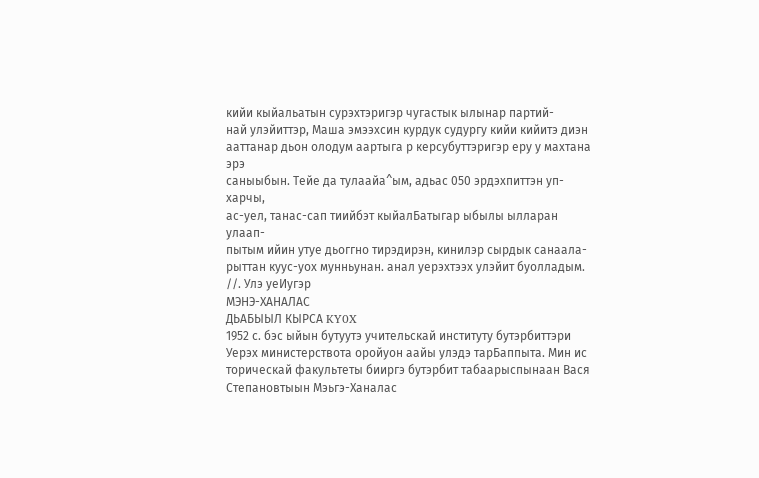кийи кыйальатын сурэхтэригэр чугастык ылынар партий-
най улэйиттэр, Маша эмээхсин курдук судургу кийи кийитэ диэн
ааттанар дьон олодум аартыга р керсубуттэригэр еру у махтана эрэ
саныыбын. Тейе да тулаайа^ым, адьас 050 эрдэхпиттэн уп-харчы,
ас-уел, танас-сап тиийбэт кыйалБатыгар ыбылы ылларан улаап-
пытым ийин утуе дьоггно тирэдирэн, кинилэр сырдык санаала-
рыттан куус-уох мунньунан. анал уерэхтээх улэйит буолладым.
//. Улэ уеИугэр
МЭНЭ-ХАНАЛАС
ДЬАБЫЫЛ КЫРСА KY0X
1952 с. бэс ыйын бутуутэ учительскай институту бутэрбиттэри
Уерэх министерствота оройуон аайы улэдэ тарБаппыта. Мин ис
торическай факультеты бииргэ бутэрбит табаарыспынаан Вася
Степановтыын Мэьгэ-Ханалас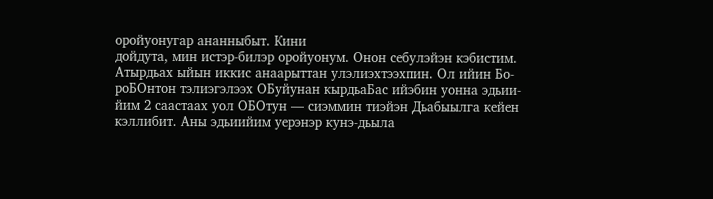оройуонугар ананныбыт. Кини
дойдута, мин истэр-билэр оройуонум. Онон себулэйэн кэбистим.
Атырдьах ыйын иккис анаарыттан улэлиэхтээхпин. Ол ийин Бо-
роБОнтон тэлиэгэлээх ОБуйунан кырдьаБас ийэбин уонна эдьии-
йим 2 саастаах уол ОБОтун — сиэммин тиэйэн Дьабыылга кейен
кэллибит. Аны эдьиийим уерэнэр кунэ-дьыла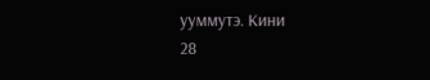ууммутэ. Кини
28